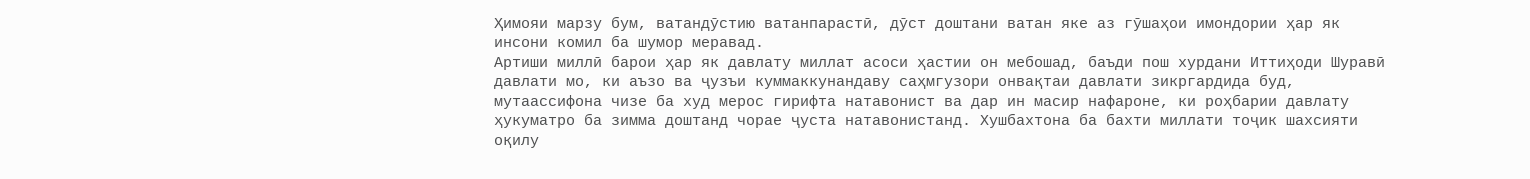Ҳимояи марзу бум, ватандӯстию ватанпарастӣ, дӯст доштани ватан яке аз гӯшаҳои имондории ҳар як инсони комил ба шумор меравад.
Артиши миллӣ барои ҳар як давлату миллат асоси ҳастии он мебошад, баъди пош хурдани Иттиҳоди Шуравӣ давлати мо, ки аъзо ва ҷузъи куммаккунандаву саҳмгузори онвақтаи давлати зикргардида буд, мутаассифона чизе ба худ мерос гирифта натавонист ва дар ин масир нафароне, ки роҳбарии давлату ҳукуматро ба зимма доштанд чорае ҷуста натавонистанд. Хушбахтона ба бахти миллати тоҷик шахсияти оқилу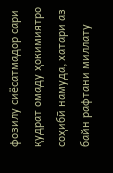фозилу сиёсатмадор сари қудрат омаду ҳокимиятро соҳибӣ намуда, хатари аз байн рафтани миллату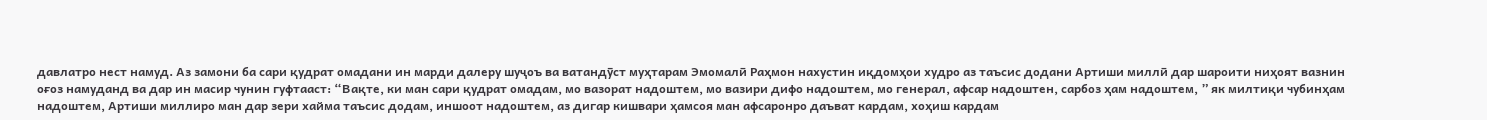давлатро нест намуд. Аз замони ба сари қудрат омадани ин марди далеру шуҷоъ ва ватандӯст муҳтарам Эмомалӣ Раҳмон нахустин иқдомҳои худро аз таъсис додани Артиши миллӣ дар шароити ниҳоят вазнин оғоз намуданд ва дар ин масир чунин гуфтааст: “Вақте, ки ман сари қудрат омадам, мо вазорат надоштем, мо вазири дифо надоштем, мо генерал, афсар надоштен, сарбоз ҳам надоштем, ” як милтиқи чубинҳам надоштем, Артиши миллиро ман дар зери хайма таъсис додам, иншоот надоштем, аз дигар кишвари ҳамсоя ман афсаронро даъват кардам, хоҳиш кардам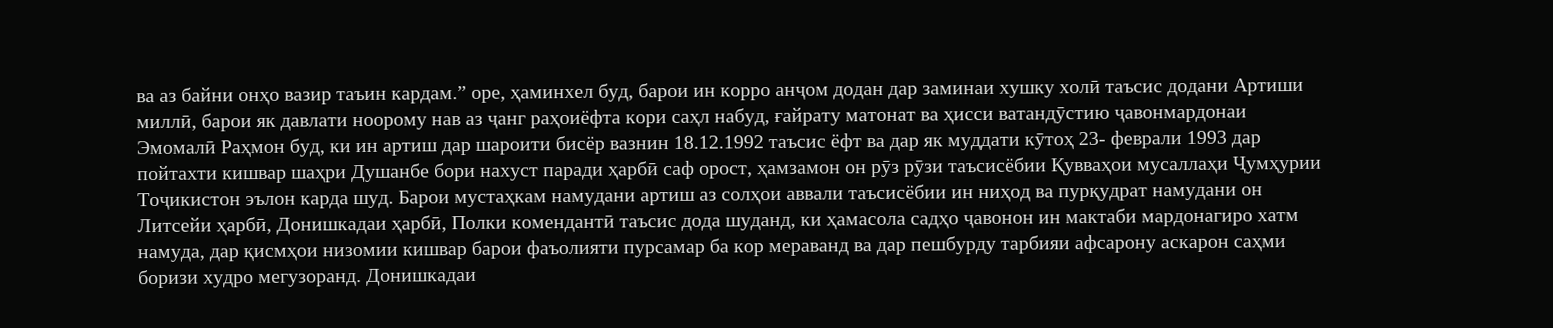ва аз байни онҳо вазир таъин кардам.” оре, ҳаминхел буд, барои ин корро анҷом додан дар заминаи хушку холӣ таъсис додани Артиши миллӣ, барои як давлати ноорому нав аз ҷанг раҳоиёфта кори саҳл набуд, ғайрату матонат ва ҳисси ватандӯстию ҷавонмардонаи Эмомалӣ Раҳмон буд, ки ин артиш дар шароити бисёр вазнин 18.12.1992 таъсис ёфт ва дар як муддати кӯтоҳ 23- феврали 1993 дар пойтахти кишвар шаҳри Душанбе бори нахуст паради ҳарбӣ саф орост, ҳамзамон он рӯз рӯзи таъсисёбии Қувваҳои мусаллаҳи Ҷумҳурии Тоҷикистон эълон карда шуд. Барои мустаҳкам намудани артиш аз солҳои аввали таъсисёбии ин ниҳод ва пурқудрат намудани он Литсейи ҳарбӣ, Донишкадаи ҳарбӣ, Полки комендантӣ таъсис дода шуданд, ки ҳамасола садҳо ҷавонон ин мактаби мардонагиро хатм намуда, дар қисмҳои низомии кишвар барои фаъолияти пурсамар ба кор мераванд ва дар пешбурду тарбияи афсарону аскарон саҳми боризи худро мегузоранд. Донишкадаи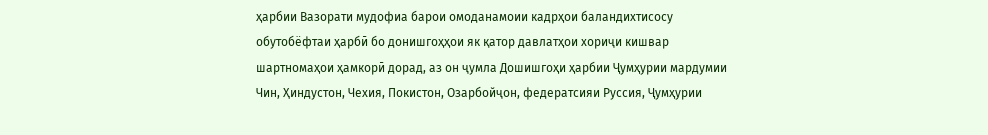ҳарбии Вазорати мудофиа барои омоданамоии кадрҳои баландихтисосу обутобёфтаи ҳарбӣ бо донишгоҳҳои як қатор давлатҳои хориҷи кишвар шартномаҳои ҳамкорӣ дорад, аз он ҷумла Дошишгоҳи ҳарбии Ҷумҳурии мардумии Чин, Ҳиндустон, Чехия, Покистон, Озарбойҷон, федератсияи Руссия, Ҷумҳурии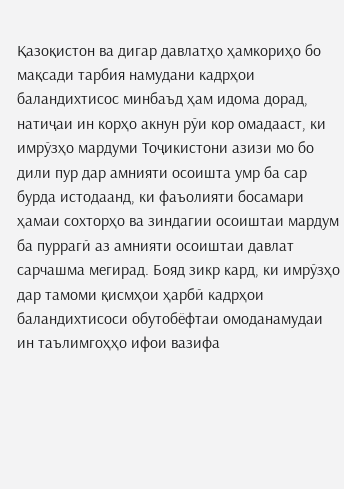Қазоқистон ва дигар давлатҳо ҳамкориҳо бо мақсади тарбия намудани кадрҳои баландихтисос минбаъд ҳам идома дорад, натиҷаи ин корҳо акнун рӯи кор омадааст, ки имрӯзҳо мардуми Тоҷикистони азизи мо бо дили пур дар амнияти осоишта умр ба сар бурда истодаанд, ки фаъолияти босамари ҳамаи сохторҳо ва зиндагии осоиштаи мардум ба пуррагӣ аз амнияти осоиштаи давлат сарчашма мегирад. Бояд зикр кард, ки имрӯзҳо дар тамоми қисмҳои ҳарбӣ кадрҳои баландихтисоси обутобёфтаи омоданамудаи ин таълимгоҳҳо ифои вазифа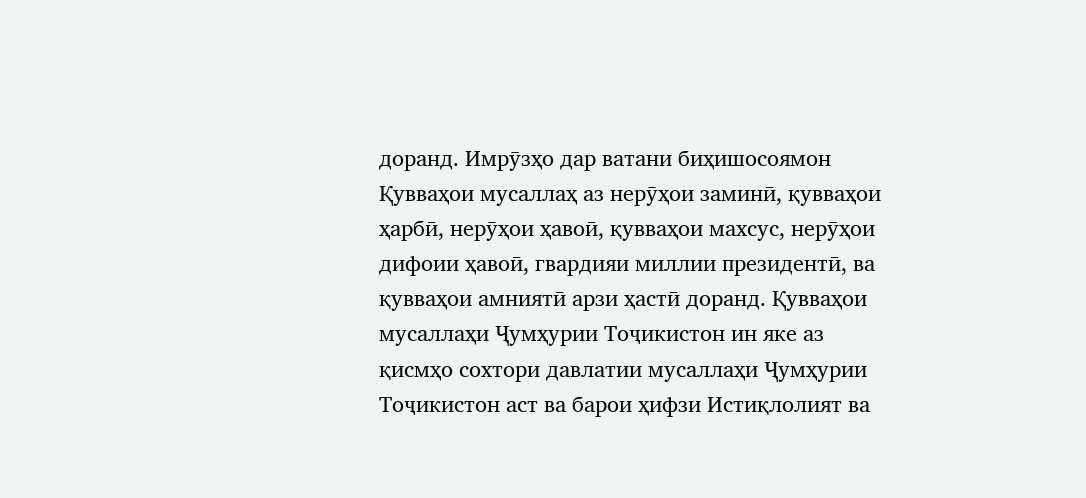доранд. Имрӯзҳо дар ватани биҳишосоямон Қувваҳои мусаллаҳ аз нерӯҳои заминӣ, қувваҳои ҳарбӣ, нерӯҳои ҳавоӣ, қувваҳои махсус, нерӯҳои дифоии ҳавоӣ, гвардияи миллии президентӣ, ва қувваҳои амниятӣ арзи ҳастӣ доранд. Қувваҳои мусаллаҳи Ҷумҳурии Тоҷикистон ин яке аз қисмҳо сохтори давлатии мусаллаҳи Ҷумҳурии Тоҷикистон аст ва барои ҳифзи Истиқлолият ва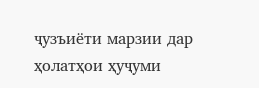ҷузъиёти марзии дар ҳолатҳои ҳуҷуми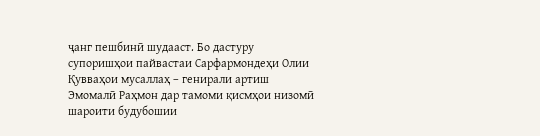ҷанг пешбинӣ шудааст. Бо дастуру супоришҳои пайвастаи Сарфармондеҳи Олии Қувваҳои мусаллаҳ – генирали артиш Эмомалӣ Раҳмон дар тамоми қисмҳои низомӣ шароити будубошии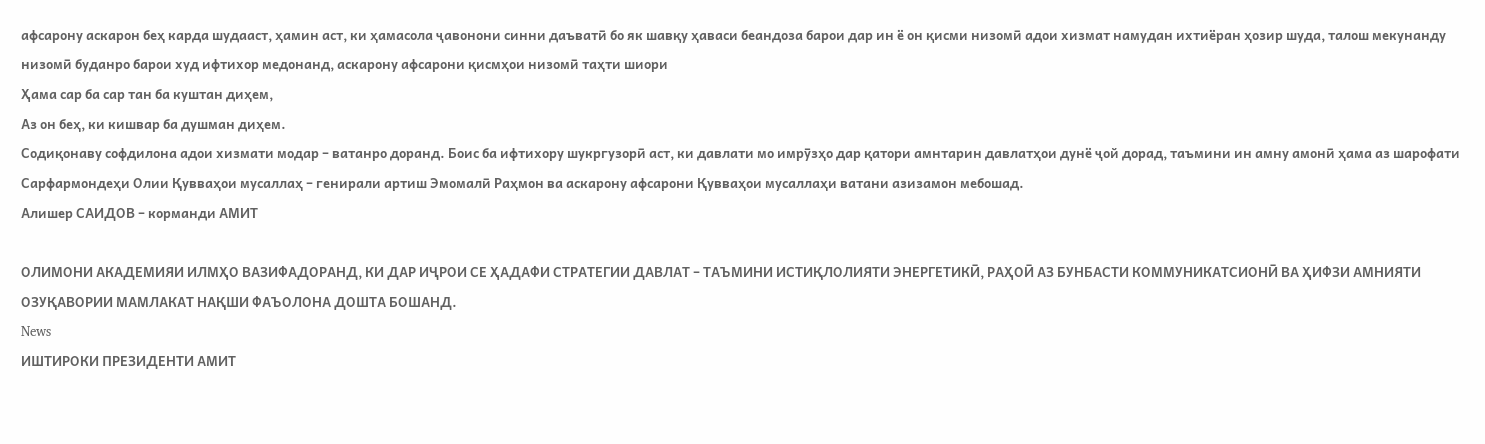афсарону аскарон беҳ карда шудааст, ҳамин аст, ки ҳамасола ҷавонони синни даъватӣ бо як шавқу ҳаваси беандоза барои дар ин ё он қисми низомӣ адои хизмат намудан ихтиёран ҳозир шуда, талош мекунанду низомӣ буданро барои худ ифтихор медонанд, аскарону афсарони қисмҳои низомӣ таҳти шиори
Ҳама сар ба сар тан ба куштан диҳем,
Аз он беҳ, ки кишвар ба душман диҳем.
Содиқонаву софдилона адои хизмати модар – ватанро доранд. Боис ба ифтихору шукргузорӣ аст, ки давлати мо имрӯзҳо дар қатори амнтарин давлатҳои дунё ҷой дорад, таъмини ин амну амонӣ ҳама аз шарофати Сарфармондеҳи Олии Қувваҳои мусаллаҳ – генирали артиш Эмомалӣ Раҳмон ва аскарону афсарони Қувваҳои мусаллаҳи ватани азизамон мебошад.
Алишер САИДОВ – корманди АМИТ

ОЛИМОНИ АКАДЕМИЯИ ИЛМҲО ВАЗИФАДОРАНД, КИ ДАР ИҶРОИ СЕ ҲАДАФИ СТРАТЕГИИ ДАВЛАТ – ТАЪМИНИ ИСТИҚЛОЛИЯТИ ЭНЕРГЕТИКӢ, РАҲОӢ АЗ БУНБАСТИ КОММУНИКАТСИОНӢ ВА ҲИФЗИ АМНИЯТИ ОЗУҚАВОРИИ МАМЛАКАТ НАҚШИ ФАЪОЛОНА ДОШТА БОШАНД.
News
ИШТИРОКИ ПРЕЗИДЕНТИ АМИТ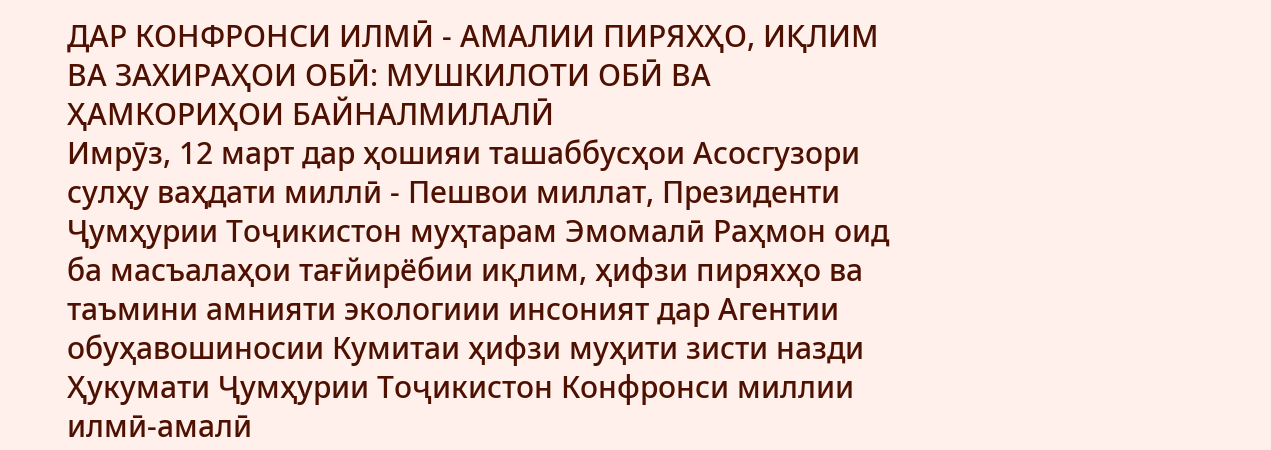ДАР КОНФРОНСИ ИЛМӢ - АМАЛИИ ПИРЯХҲО, ИҚЛИМ ВА ЗАХИРАҲОИ ОБӢ: МУШКИЛОТИ ОБӢ ВА ҲАМКОРИҲОИ БАЙНАЛМИЛАЛӢ
Имрӯз, 12 март дар ҳошияи ташаббусҳои Асосгузори сулҳу ваҳдати миллӣ - Пешвои миллат, Президенти Ҷумҳурии Тоҷикистон муҳтарам Эмомалӣ Раҳмон оид ба масъалаҳои тағйирёбии иқлим, ҳифзи пиряхҳо ва таъмини амнияти экологиии инсоният дар Агентии обуҳавошиносии Кумитаи ҳифзи муҳити зисти назди Ҳукумати Ҷумҳурии Тоҷикистон Конфронси миллии илмӣ-амалӣ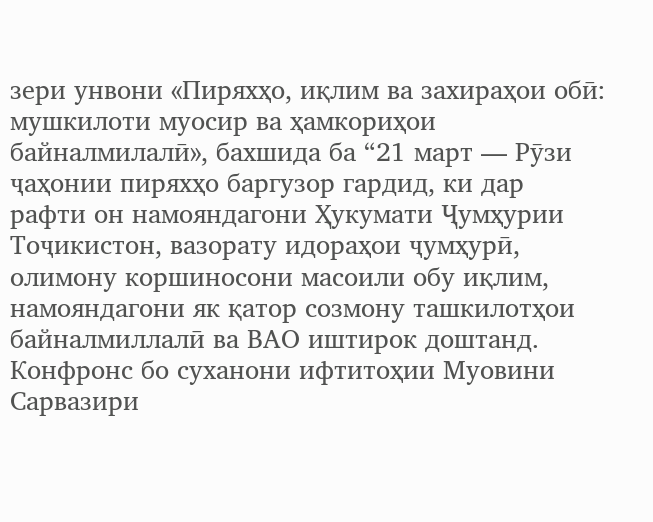зери унвони «Пиряхҳо, иқлим ва захираҳои обӣ: мушкилоти муосир ва ҳамкориҳои байналмилалӣ», бахшида ба “21 март — Рӯзи ҷаҳонии пиряхҳо баргузор гардид, ки дар рафти он намояндагони Ҳукумати Ҷумҳурии Тоҷикистон, вазорату идораҳои ҷумҳурӣ, олимону коршиносони масоили обу иқлим, намояндагони як қатор созмону ташкилотҳои байналмиллалӣ ва ВАО иштирок доштанд.
Конфронс бо суханони ифтитоҳии Муовини Сарвазири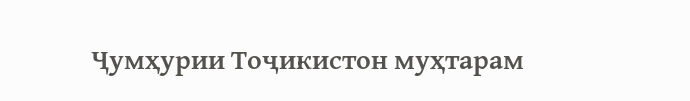Ҷумҳурии Тоҷикистон муҳтарам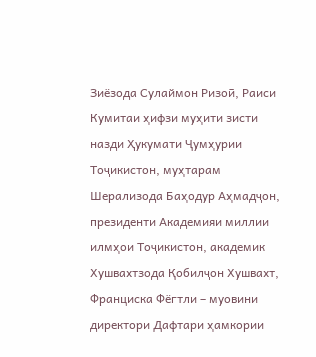Зиёзода Сулаймон Ризоӣ, Раиси Кумитаи ҳифзи муҳити зисти назди Ҳукумати Ҷумҳурии Тоҷикистон, муҳтарам Шерализода Баҳодур Аҳмадҷон, президенти Академияи миллии илмҳои Тоҷикистон, академик Хушвахтзода Қобилҷон Хушвахт, Франциска Фёгтли – муовини директори Дафтари ҳамкории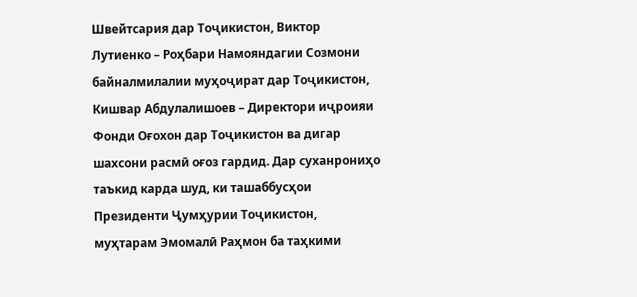Швейтсария дар Тоҷикистон, Виктор Лутиенко – Роҳбари Намояндагии Созмони байналмилалии муҳоҷират дар Тоҷикистон, Кишвар Абдулалишоев – Директори иҷроияи Фонди Оғохон дар Тоҷикистон ва дигар шахсони расмӣ оғоз гардид. Дар суханрониҳо таъкид карда шуд, ки ташаббусҳои Президенти Ҷумҳурии Тоҷикистон, муҳтарам Эмомалӣ Раҳмон ба таҳкими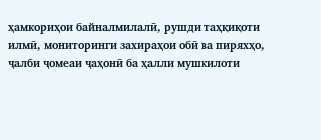ҳамкориҳои байналмилалӣ, рушди таҳқиқоти илмӣ, мониторинги захираҳои обӣ ва пиряхҳо, ҷалби ҷомеаи ҷаҳонӣ ба ҳалли мушкилоти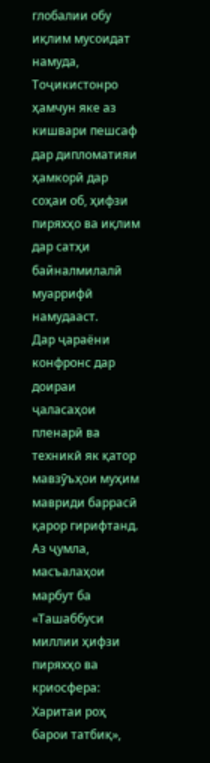глобалии обу иқлим мусоидат намуда, Тоҷикистонро ҳамчун яке аз кишвари пешсаф дар дипломатияи ҳамкорӣ дар соҳаи об, ҳифзи пиряхҳо ва иқлим дар сатҳи байналмилалӣ муаррифӣ намудааст.
Дар ҷараёни конфронс дар доираи ҷаласаҳои пленарӣ ва техникӣ як қатор мавзӯъҳои муҳим мавриди баррасӣ қарор гирифтанд. Аз ҷумла, масъалаҳои марбут ба «Ташаббуси миллии ҳифзи пиряхҳо ва криосфера: Харитаи роҳ барои татбиқ»,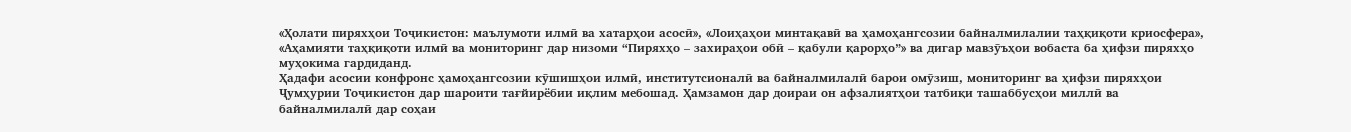«Ҳолати пиряхҳои Тоҷикистон: маълумоти илмӣ ва хатарҳои асосӣ», «Лоиҳаҳои минтақавӣ ва ҳамоҳангсозии байналмилалии таҳқиқоти криосфера», «Аҳамияти таҳқиқоти илмӣ ва мониторинг дар низоми “Пиряхҳо – захираҳои обӣ – қабули қарорҳо”» ва дигар мавзӯъҳои вобаста ба ҳифзи пиряхҳо муҳокима гардиданд.
Ҳадафи асосии конфронс ҳамоҳангсозии кӯшишҳои илмӣ, институтсионалӣ ва байналмилалӣ барои омӯзиш, мониторинг ва ҳифзи пиряхҳои Ҷумҳурии Тоҷикистон дар шароити тағйирёбии иқлим мебошад. Ҳамзамон дар доираи он афзалиятҳои татбиқи ташаббусҳои миллӣ ва байналмилалӣ дар соҳаи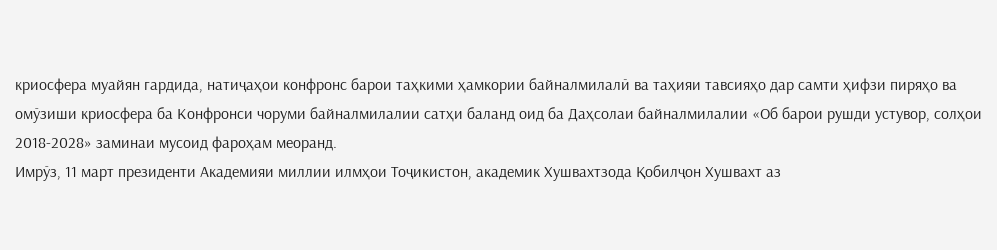криосфера муайян гардида, натиҷаҳои конфронс барои таҳкими ҳамкории байналмилалӣ ва таҳияи тавсияҳо дар самти ҳифзи пиряҳо ва омӯзиши криосфера ба Конфронси чоруми байналмилалии сатҳи баланд оид ба Даҳсолаи байналмилалии «Об барои рушди устувор, солҳои 2018-2028» заминаи мусоид фароҳам меоранд.
Имрӯз, 11 март президенти Академияи миллии илмҳои Тоҷикистон, академик Хушвахтзода Қобилҷон Хушвахт аз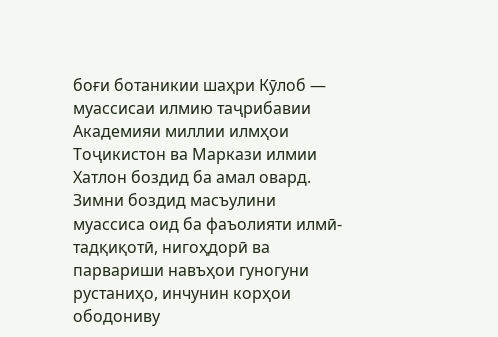боғи ботаникии шаҳри Кӯлоб — муассисаи илмию таҷрибавии Академияи миллии илмҳои Тоҷикистон ва Маркази илмии Хатлон боздид ба амал овард.
Зимни боздид масъулини муассиса оид ба фаъолияти илмӣ-тадқиқотӣ, нигоҳдорӣ ва парвариши навъҳои гуногуни рустаниҳо, инчунин корҳои ободониву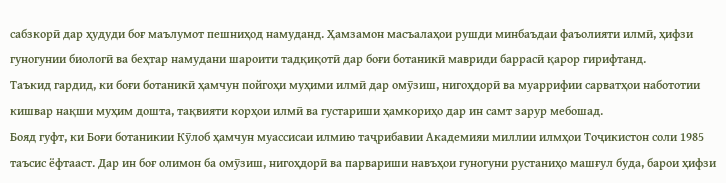сабзкорӣ дар ҳудуди боғ маълумот пешниҳод намуданд. Ҳамзамон масъалаҳои рушди минбаъдаи фаъолияти илмӣ, ҳифзи гуногунии биологӣ ва беҳтар намудани шароити тадқиқотӣ дар боғи ботаникӣ мавриди баррасӣ қарор гирифтанд.
Таъкид гардид, ки боғи ботаникӣ ҳамчун пойгоҳи муҳими илмӣ дар омӯзиш, нигоҳдорӣ ва муаррифии сарватҳои набототии кишвар нақши муҳим дошта, тақвияти корҳои илмӣ ва густариши ҳамкориҳо дар ин самт зарур мебошад.
Бояд гуфт, ки Боғи ботаникии Кӯлоб ҳамчун муассисаи илмию таҷрибавии Академияи миллии илмҳои Тоҷикистон соли 1985 таъсис ёфтааст. Дар ин боғ олимон ба омӯзиш, нигоҳдорӣ ва парвариши навъҳои гуногуни рустаниҳо машғул буда, барои ҳифзи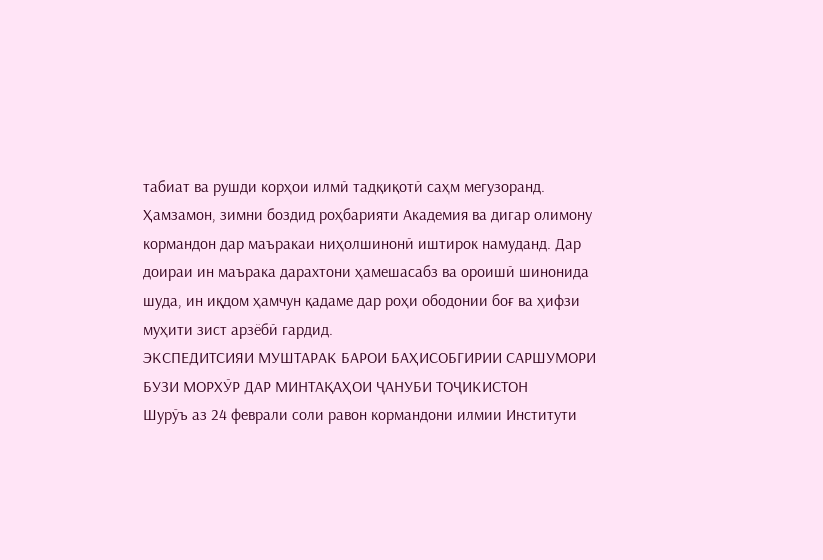табиат ва рушди корҳои илмӣ тадқиқотӣ саҳм мегузоранд.
Ҳамзамон, зимни боздид роҳбарияти Академия ва дигар олимону кормандон дар маъракаи ниҳолшинонӣ иштирок намуданд. Дар доираи ин маърака дарахтони ҳамешасабз ва ороишӣ шинонида шуда, ин иқдом ҳамчун қадаме дар роҳи ободонии боғ ва ҳифзи муҳити зист арзёбӣ гардид.
ЭКСПЕДИТСИЯИ МУШТАРАК БАРОИ БАҲИСОБГИРИИ САРШУМОРИ БУЗИ МОРХӮР ДАР МИНТАҚАҲОИ ҶАНУБИ ТОҶИКИСТОН
Шурӯъ аз 24 феврали соли равон кормандони илмии Институти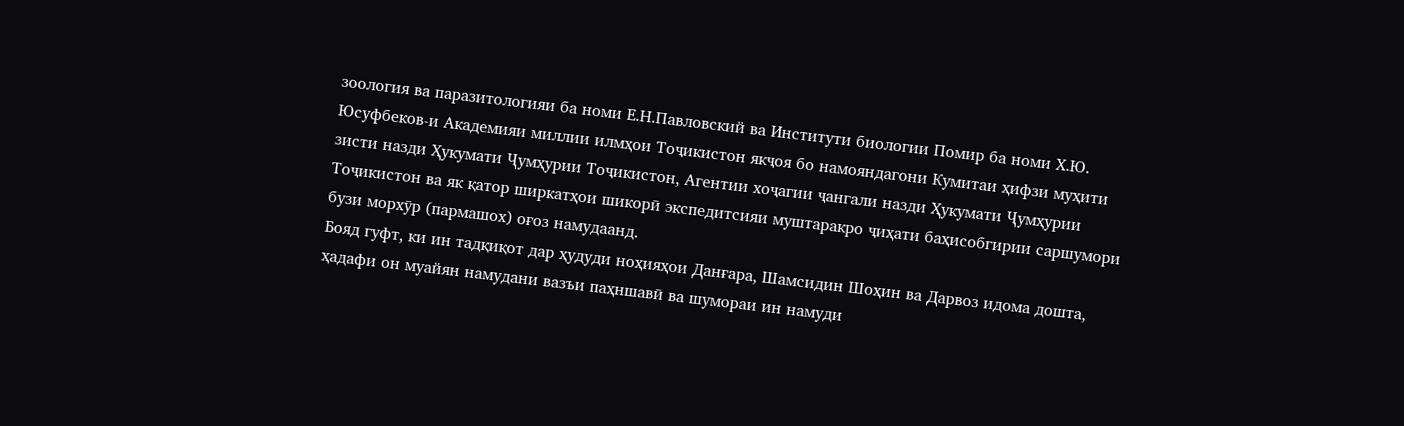зоология ва паразитологияи ба номи Е.Н.Павловский ва Институти биологии Помир ба номи Х.Ю. Юсуфбеков-и Академияи миллии илмҳои Тоҷикистон якҷоя бо намояндагони Кумитаи ҳифзи муҳити зисти назди Ҳукумати Ҷумҳурии Тоҷикистон, Агентии хоҷагии ҷангали назди Ҳукумати Ҷумҳурии Тоҷикистон ва як қатор ширкатҳои шикорӣ экспедитсияи муштаракро ҷиҳати баҳисобгирии саршумори бузи морхӯр (пармашох) оғоз намудаанд.
Бояд гуфт, ки ин тадқиқот дар ҳудуди ноҳияҳои Данғара, Шамсидин Шоҳин ва Дарвоз идома дошта, ҳадафи он муайян намудани вазъи паҳншавӣ ва шумораи ин намуди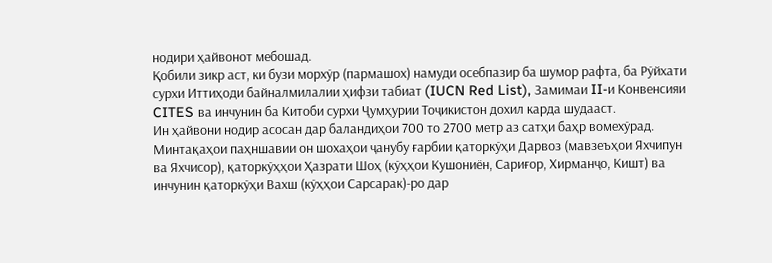нодири ҳайвонот мебошад.
Қобили зикр аст, ки бузи морхӯр (пармашох) намуди осебпазир ба шумор рафта, ба Рӯйхати сурхи Иттиҳоди байналмилалии ҳифзи табиат (IUCN Red List), Замимаи II-и Конвенсияи CITES ва инчунин ба Китоби сурхи Ҷумҳурии Тоҷикистон дохил карда шудааст.
Ин ҳайвони нодир асосан дар баландиҳои 700 то 2700 метр аз сатҳи баҳр вомехӯрад. Минтақаҳои паҳншавии он шохаҳои ҷанубу ғарбии қаторкӯҳи Дарвоз (мавзеъҳои Яхчипун ва Яхчисор), қаторкӯҳҳои Ҳазрати Шоҳ (кӯҳҳои Кушониён, Сариғор, Хирманҷо, Кишт) ва инчунин қаторкӯҳи Вахш (кӯҳҳои Сарсарак)-ро дар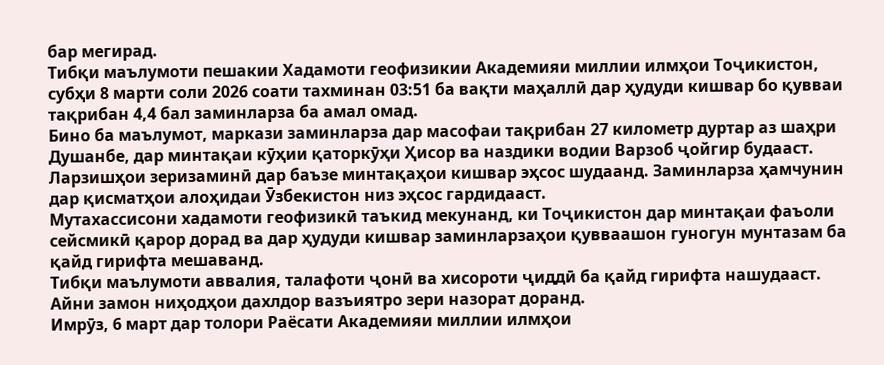бар мегирад.
Тибқи маълумоти пешакии Хадамоти геофизикии Академияи миллии илмҳои Тоҷикистон, субҳи 8 марти соли 2026 соати тахминан 03:51 ба вақти маҳаллӣ дар ҳудуди кишвар бо қувваи тақрибан 4,4 бал заминларза ба амал омад.
Бино ба маълумот, маркази заминларза дар масофаи тақрибан 27 километр дуртар аз шаҳри Душанбе, дар минтақаи кӯҳии қаторкӯҳи Ҳисор ва наздики водии Варзоб ҷойгир будааст. Ларзишҳои зеризаминӣ дар баъзе минтақаҳои кишвар эҳсос шудаанд. Заминларза ҳамчунин дар қисматҳои алоҳидаи Ӯзбекистон низ эҳсос гардидааст.
Мутахассисони хадамоти геофизикӣ таъкид мекунанд, ки Тоҷикистон дар минтақаи фаъоли сейсмикӣ қарор дорад ва дар ҳудуди кишвар заминларзаҳои қувваашон гуногун мунтазам ба қайд гирифта мешаванд.
Тибқи маълумоти аввалия, талафоти ҷонӣ ва хисороти ҷиддӣ ба қайд гирифта нашудааст. Айни замон ниҳодҳои дахлдор вазъиятро зери назорат доранд.
Имрӯз, 6 март дар толори Раёсати Академияи миллии илмҳои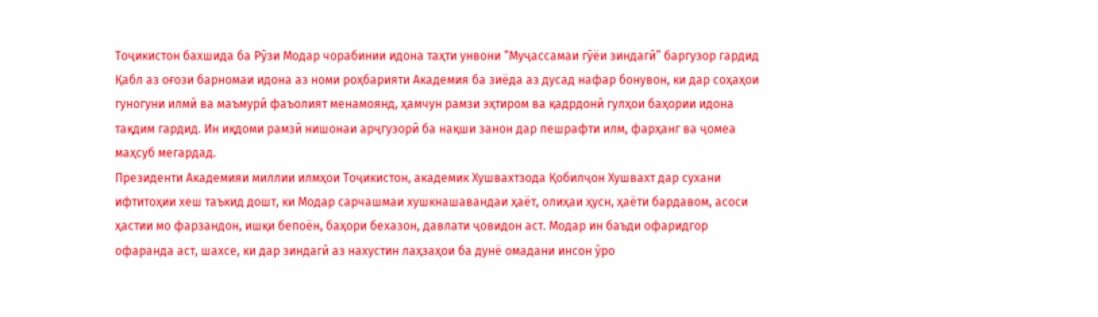Тоҷикистон бахшида ба Рӯзи Модар чорабинии идона таҳти унвони “Муҷассамаи гӯёи зиндагӣ” баргузор гардид Қабл аз оғози барномаи идона аз номи роҳбарияти Академия ба зиёда аз дусад нафар бонувон, ки дар соҳаҳои гуногуни илмӣ ва маъмурӣ фаъолият менамоянд, ҳамчун рамзи эҳтиром ва қадрдонӣ гулҳои баҳории идона тақдим гардид. Ин иқдоми рамзӣ нишонаи арҷгузорӣ ба нақши занон дар пешрафти илм, фарҳанг ва ҷомеа маҳсуб мегардад.
Президенти Академияи миллии илмҳои Тоҷикистон, академик Хушвахтзода Қобилҷон Хушвахт дар сухани ифтитоҳии хеш таъкид дошт, ки Модар сарчашмаи хушкнашавандаи ҳаёт, олиҳаи ҳусн, ҳаёти бардавом, асоси ҳастии мо фарзандон, ишқи бепоён, баҳори бехазон, давлати ҷовидон аст. Модар ин баъди офаридгор офаранда аст, шахсе, ки дар зиндагӣ аз нахустин лаҳзаҳои ба дунё омадани инсон ӯро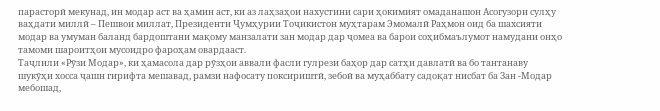парасторӣ мекунад, ин модар аст ва ҳамин аст, ки аз лаҳзаҳои нахустини сари ҳокимият омаданашон Асогузори сулҳу ваҳдати миллӣ – Пешвои миллат, Президенти Ҷумҳурии Тоҷикистон муҳтарам Эмомалӣ Раҳмон оид ба шахсияти модар ва умуман баланд бардоштани мақому манзалати зан модар дар ҷомеа ва барои соҳибмаълумот намудани онҳо тамоми шароитҳои мусоидро фароҳам овардааст.
Таҷлили «Рӯзи Модар», ки ҳамасола дар рӯзҳои аввали фасли гулрези баҳор дар сатҳи давлатӣ ва бо тантанаву шукӯҳи хосса ҷашн гирифта мешавад, рамзи нафосату поксириштӣ, зебоӣ ва муҳаббату садоқат нисбат ба Зан -Модар мебошад,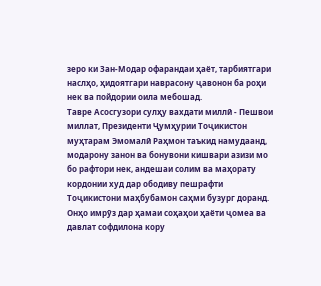зеро ки Зан-Модар офарандаи ҳаёт, тарбиятгари наслҳо, ҳидоятгари наврасону ҷавонон ба роҳи нек ва пойдории оила мебошад.
Тавре Асосгузори сулҳу вахдати миллӣ - Пешвои миллат, Президенти Ҷумҳурии Тоҷикистон муҳтарам Эмомалӣ Раҳмон таъкид намудаанд, модарону занон ва бонувони кишвари азизи мо бо рафтори нек, андешаи солим ва маҳорату кордонии худ дар ободиву пешрафти Тоҷикистони маҳбубамон саҳми бузург доранд. Онҳо имрӯз дар ҳамаи соҳаҳои ҳаёти ҷомеа ва давлат софдилона кору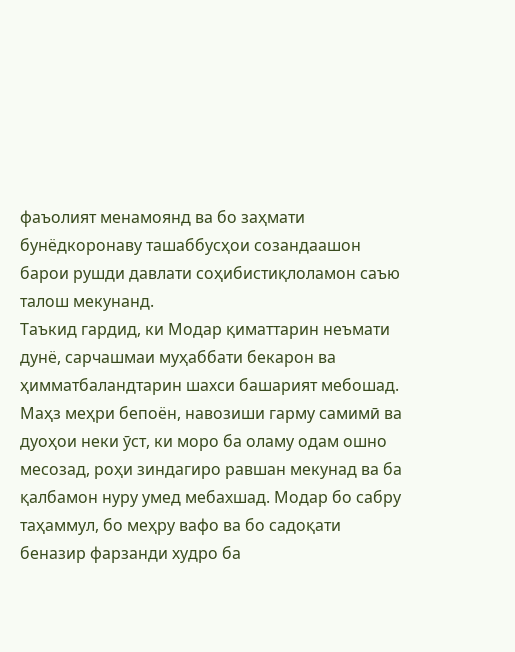фаъолият менамоянд ва бо заҳмати бунёдкоронаву ташаббусҳои созандаашон барои рушди давлати соҳибистиқлоламон саъю талош мекунанд.
Таъкид гардид, ки Модар қиматтарин неъмати дунё, сарчашмаи муҳаббати бекарон ва ҳимматбаландтарин шахси башарият мебошад. Маҳз меҳри бепоён, навозиши гарму самимӣ ва дуоҳои неки ӯст, ки моро ба оламу одам ошно месозад, роҳи зиндагиро равшан мекунад ва ба қалбамон нуру умед мебахшад. Модар бо сабру таҳаммул, бо меҳру вафо ва бо садоқати беназир фарзанди худро ба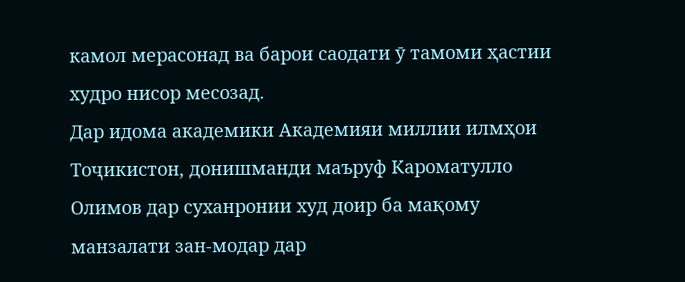камол мерасонад ва барои саодати ӯ тамоми ҳастии худро нисор месозад.
Дар идома академики Академияи миллии илмҳои Тоҷикистон, донишманди маъруф Кароматулло Олимов дар суханронии худ доир ба мақому манзалати зан-модар дар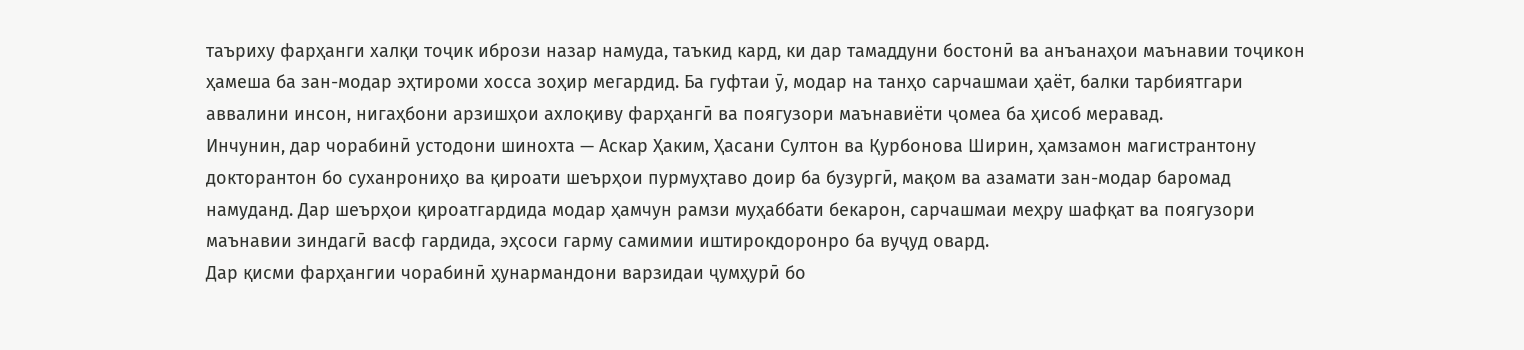таъриху фарҳанги халқи тоҷик ибрози назар намуда, таъкид кард, ки дар тамаддуни бостонӣ ва анъанаҳои маънавии тоҷикон ҳамеша ба зан-модар эҳтироми хосса зоҳир мегардид. Ба гуфтаи ӯ, модар на танҳо сарчашмаи ҳаёт, балки тарбиятгари аввалини инсон, нигаҳбони арзишҳои ахлоқиву фарҳангӣ ва поягузори маънавиёти ҷомеа ба ҳисоб меравад.
Инчунин, дар чорабинӣ устодони шинохта — Аскар Ҳаким, Ҳасани Султон ва Қурбонова Ширин, ҳамзамон магистрантону докторантон бо суханрониҳо ва қироати шеърҳои пурмуҳтаво доир ба бузургӣ, мақом ва азамати зан-модар баромад намуданд. Дар шеърҳои қироатгардида модар ҳамчун рамзи муҳаббати бекарон, сарчашмаи меҳру шафқат ва поягузори маънавии зиндагӣ васф гардида, эҳсоси гарму самимии иштирокдоронро ба вуҷуд овард.
Дар қисми фарҳангии чорабинӣ ҳунармандони варзидаи ҷумҳурӣ бо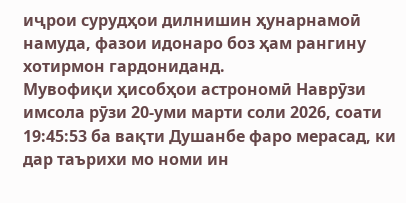иҷрои сурудҳои дилнишин ҳунарнамоӣ намуда, фазои идонаро боз ҳам рангину хотирмон гардониданд.
Мувофиқи ҳисобҳои астрономӣ Наврӯзи имсола рӯзи 20-уми марти соли 2026, соати 19:45:53 ба вақти Душанбе фаро мерасад, ки дар таърихи мо номи ин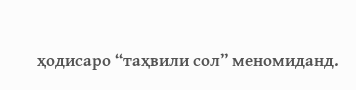ҳодисаро “таҳвили сол” меномиданд.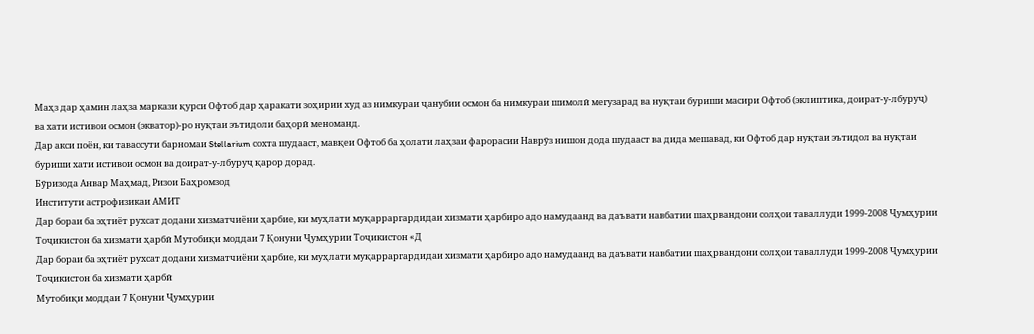Маҳз дар ҳамин лаҳза маркази қурси Офтоб дар ҳаракати зоҳирии худ аз нимкураи ҷанубии осмон ба нимкураи шимолӣ мегузарад ва нуқтаи буриши масири Офтоб (эклиптика, доират-у-лбуруҷ) ва хати истивои осмон (экватор)-ро нуқтаи эътидоли баҳорӣ меноманд.
Дар акси поён, ки тавассути барномаи Stellarium сохта шудааст, мавқеи Офтоб ба ҳолати лаҳзаи фарорасии Наврӯз нишон дода шудааст ва дида мешавад, ки Офтоб дар нуқтаи эътидол ва нуқтаи буриши хати истивои осмон ва доират-у-лбуруҷ қарор дорад.
Бӯризода Анвар Маҳмад, Ризои Баҳромзод
Институти астрофизикаи АМИТ
Дар бораи ба эҳтиёт рухсат додани хизматчиёни ҳарбие, ки муҳлати муқарраргардидаи хизмати ҳарбиро адо намудаанд ва даъвати навбатии шаҳрвандони солҳои таваллуди 1999-2008 Ҷумҳурии Тоҷикистон ба хизмати ҳарбӣ Мутобиқи моддаи 7 Қонуни Ҷумҳурии Тоҷикистон «Д
Дар бораи ба эҳтиёт рухсат додани хизматчиёни ҳарбие, ки муҳлати муқарраргардидаи хизмати ҳарбиро адо намудаанд ва даъвати навбатии шаҳрвандони солҳои таваллуди 1999-2008 Ҷумҳурии Тоҷикистон ба хизмати ҳарбӣ
Мутобиқи моддаи 7 Қонуни Ҷумҳурии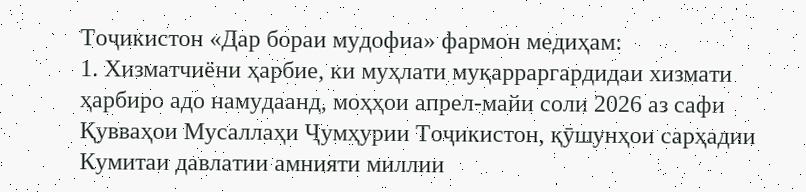Тоҷикистон «Дар бораи мудофиа» фармон медиҳам:
1. Хизматчиёни ҳарбие, ки муҳлати муқарраргардидаи хизмати ҳарбиро адо намудаанд, моҳҳои апрел-майи соли 2026 аз сафи Қувваҳои Мусаллаҳи Ҷумҳурии Тоҷикистон, қӯшунҳои сарҳадии Кумитаи давлатии амнияти миллии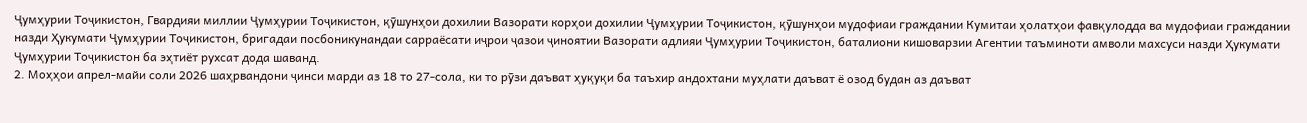Ҷумҳурии Тоҷикистон, Гвардияи миллии Ҷумҳурии Тоҷикистон, қӯшунҳои дохилии Вазорати корҳои дохилии Ҷумҳурии Тоҷикистон, қӯшунҳои мудофиаи граждании Кумитаи ҳолатҳои фавқулодда ва мудофиаи граждании назди Ҳукумати Ҷумҳурии Тоҷикистон, бригадаи посбоникунандаи сарраёсати иҷрои ҷазои ҷиноятии Вазорати адлияи Ҷумҳурии Тоҷикистон, баталиони кишоварзии Агентии таъминоти амволи махсуси назди Ҳукумати Ҷумҳурии Тоҷикистон ба эҳтиёт рухсат дода шаванд.
2. Моҳҳои апрел-майи соли 2026 шаҳрвандони ҷинси марди аз 18 то 27-сола, ки то рӯзи даъват ҳуқуқи ба таъхир андохтани муҳлати даъват ё озод будан аз даъват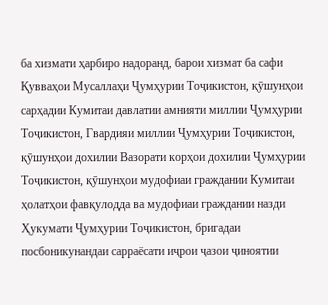ба хизмати ҳарбиро надоранд, барои хизмат ба сафи Қувваҳои Мусаллаҳи Ҷумҳурии Тоҷикистон, қӯшунҳои сарҳадии Кумитаи давлатии амнияти миллии Ҷумҳурии Тоҷикистон, Гвардияи миллии Ҷумҳурии Тоҷикистон, қӯшунҳои дохилии Вазорати корҳои дохилии Ҷумҳурии Тоҷикистон, қӯшунҳои мудофиаи граждании Кумитаи ҳолатҳои фавқулодда ва мудофиаи граждании назди Ҳукумати Ҷумҳурии Тоҷикистон, бригадаи посбоникунандаи сарраёсати иҷрои ҷазои ҷиноятии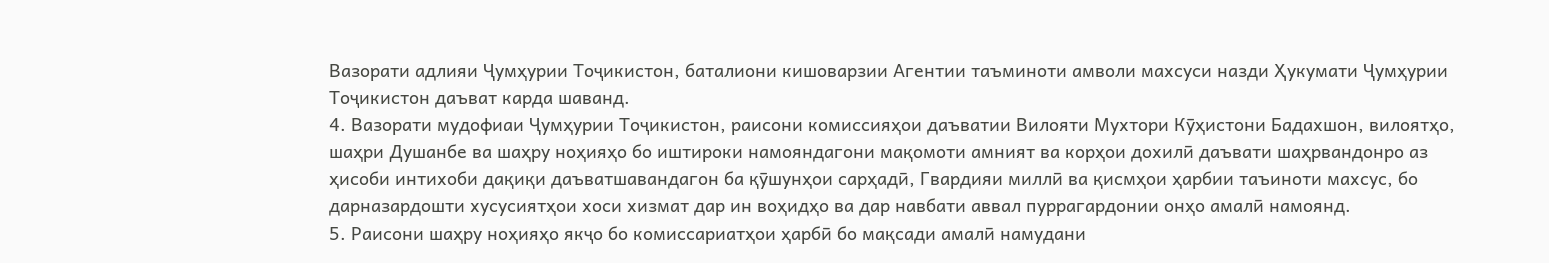Вазорати адлияи Ҷумҳурии Тоҷикистон, баталиони кишоварзии Агентии таъминоти амволи махсуси назди Ҳукумати Ҷумҳурии Тоҷикистон даъват карда шаванд.
4. Вазорати мудофиаи Ҷумҳурии Тоҷикистон, раисони комиссияҳои даъватии Вилояти Мухтори Кӯҳистони Бадахшон, вилоятҳо, шаҳри Душанбе ва шаҳру ноҳияҳо бо иштироки намояндагони мақомоти амният ва корҳои дохилӣ даъвати шаҳрвандонро аз ҳисоби интихоби дақиқи даъватшавандагон ба қӯшунҳои сарҳадӣ, Гвардияи миллӣ ва қисмҳои ҳарбии таъиноти махсус, бо дарназардошти хусусиятҳои хоси хизмат дар ин воҳидҳо ва дар навбати аввал пуррагардонии онҳо амалӣ намоянд.
5. Раисони шаҳру ноҳияҳо якҷо бо комиссариатҳои ҳарбӣ бо мақсади амалӣ намудани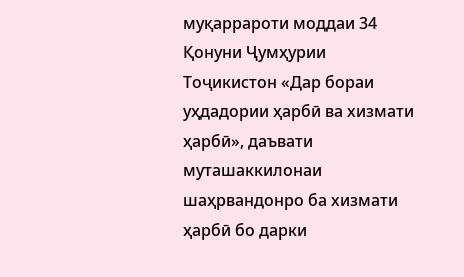муқаррароти моддаи 34 Қонуни Ҷумҳурии Тоҷикистон «Дар бораи уҳдадории ҳарбӣ ва хизмати ҳарбӣ», даъвати муташаккилонаи шаҳрвандонро ба хизмати ҳарбӣ бо дарки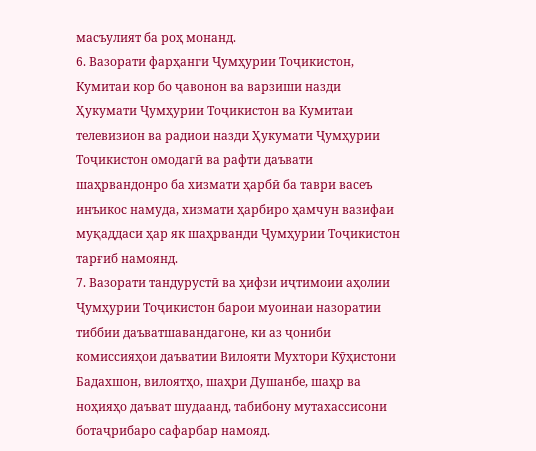масъулият ба роҳ монанд.
6. Вазорати фарҳанги Ҷумҳурии Тоҷикистон, Кумитаи кор бо ҷавонон ва варзиши назди Ҳукумати Ҷумҳурии Тоҷикистон ва Кумитаи телевизион ва радиои назди Ҳукумати Ҷумҳурии Тоҷикистон омодагӣ ва рафти даъвати шаҳрвандонро ба хизмати ҳарбӣ ба таври васеъ инъикос намуда, хизмати ҳарбиро ҳамчун вазифаи муқаддаси ҳар як шаҳрванди Ҷумҳурии Тоҷикистон тарғиб намоянд.
7. Вазорати тандурустӣ ва ҳифзи иҷтимоии аҳолии Ҷумҳурии Тоҷикистон барои муоинаи назоратии тиббии даъватшавандагоне, ки аз ҷониби комиссияҳои даъватии Вилояти Мухтори Кӯҳистони Бадахшон, вилоятҳо, шаҳри Душанбе, шаҳр ва ноҳияҳо даъват шудаанд, табибону мутахассисони ботаҷрибаро сафарбар намояд.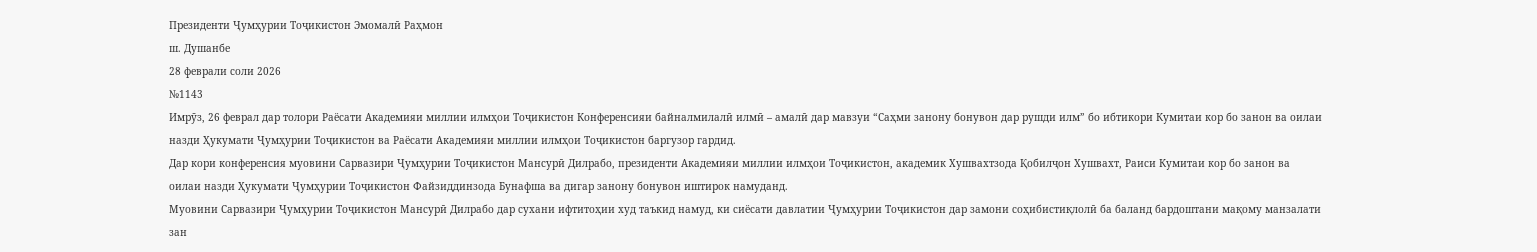Президенти Ҷумҳурии Тоҷикистон Эмомалӣ Раҳмон
ш. Душанбе
28 феврали соли 2026
№1143
Имрӯз, 26 феврал дар толори Раёсати Академияи миллии илмҳои Тоҷикистон Конференсияи байналмилалӣ илмӣ – амалӣ дар мавзуи “Саҳми занону бонувон дар рушди илм” бо ибтикори Кумитаи кор бо занон ва оилаи назди Ҳукумати Ҷумҳурии Тоҷикистон ва Раёсати Академияи миллии илмҳои Тоҷикистон баргузор гардид.
Дар кори конференсия муовини Сарвазири Ҷумҳурии Тоҷикистон Мансурӣ Дилрабо, президенти Академияи миллии илмҳои Тоҷикистон, академик Хушвахтзода Қобилҷон Хушвахт, Раиси Кумитаи кор бо занон ва оилаи назди Ҳукумати Ҷумҳурии Тоҷикистон Файзиддинзода Бунафша ва дигар занону бонувон иштирок намуданд.
Муовини Сарвазири Ҷумҳурии Тоҷикистон Мансурӣ Дилрабо дар сухани ифтитоҳии худ таъкид намуд, ки сиёсати давлатии Ҷумҳурии Тоҷикистон дар замони соҳибистиқлолӣ ба баланд бардоштани мақому манзалати зан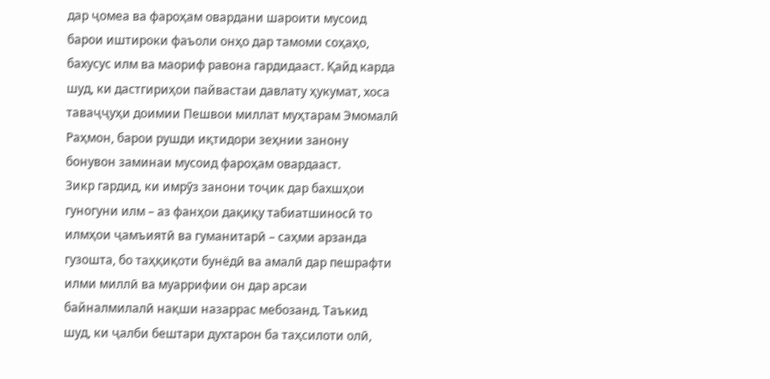дар ҷомеа ва фароҳам овардани шароити мусоид барои иштироки фаъоли онҳо дар тамоми соҳаҳо, бахусус илм ва маориф равона гардидааст. Қайд карда шуд, ки дастгириҳои пайвастаи давлату ҳукумат, хоса таваҷҷуҳи доимии Пешвои миллат муҳтарам Эмомалӣ Раҳмон, барои рушди иқтидори зеҳнии занону бонувон заминаи мусоид фароҳам овардааст.
Зикр гардид, ки имрӯз занони тоҷик дар бахшҳои гуногуни илм – аз фанҳои дақиқу табиатшиносӣ то илмҳои ҷамъиятӣ ва гуманитарӣ – саҳми арзанда гузошта, бо таҳқиқоти бунёдӣ ва амалӣ дар пешрафти илми миллӣ ва муаррифии он дар арсаи байналмилалӣ нақши назаррас мебозанд. Таъкид шуд, ки ҷалби бештари духтарон ба таҳсилоти олӣ,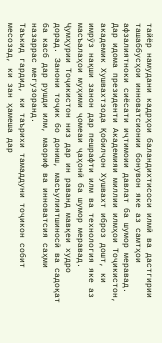тайёр намудани кадрҳои баландихтисоси илмӣ ва дастгирии ташаббусҳои инноватсионии бонувон яке аз самтҳои афзалиятноки сиёсати иҷтимоии давлат ба шумор меравад.
Дар идома президенти Академияи миллии илмҳои Тоҷикистон, академик Хушвахтзода Қобилҷон Хушвахт иброз дошт, ки имрӯз нақши занон дар пешрафти илм ва технология яке аз масъалаҳои муҳими ҷомеаи ҷаҳонӣ ба шумор меравад. Ҷумҳурии Тоҷикистон низ дар ин раванд мавқеи худро дорад. Занони тоҷик бо дониш, масъулиятшиносӣ ва садоқат ба касб дар рушди илм, маориф ва инноватсия саҳми назаррас мегузоранд.
Таъкид гардид, ки таърихи тамаддуни тоҷикон собит месозад, ки зан ҳамеша дар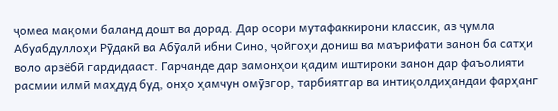ҷомеа мақоми баланд дошт ва дорад. Дар осори мутафаккирони классик, аз ҷумла Абуабдуллоҳи Рӯдакӣ ва Абӯалӣ ибни Сино, ҷойгоҳи дониш ва маърифати занон ба сатҳи воло арзёбӣ гардидааст. Гарчанде дар замонҳои қадим иштироки занон дар фаъолияти расмии илмӣ маҳдуд буд, онҳо ҳамчун омӯзгор, тарбиятгар ва интиқолдиҳандаи фарҳанг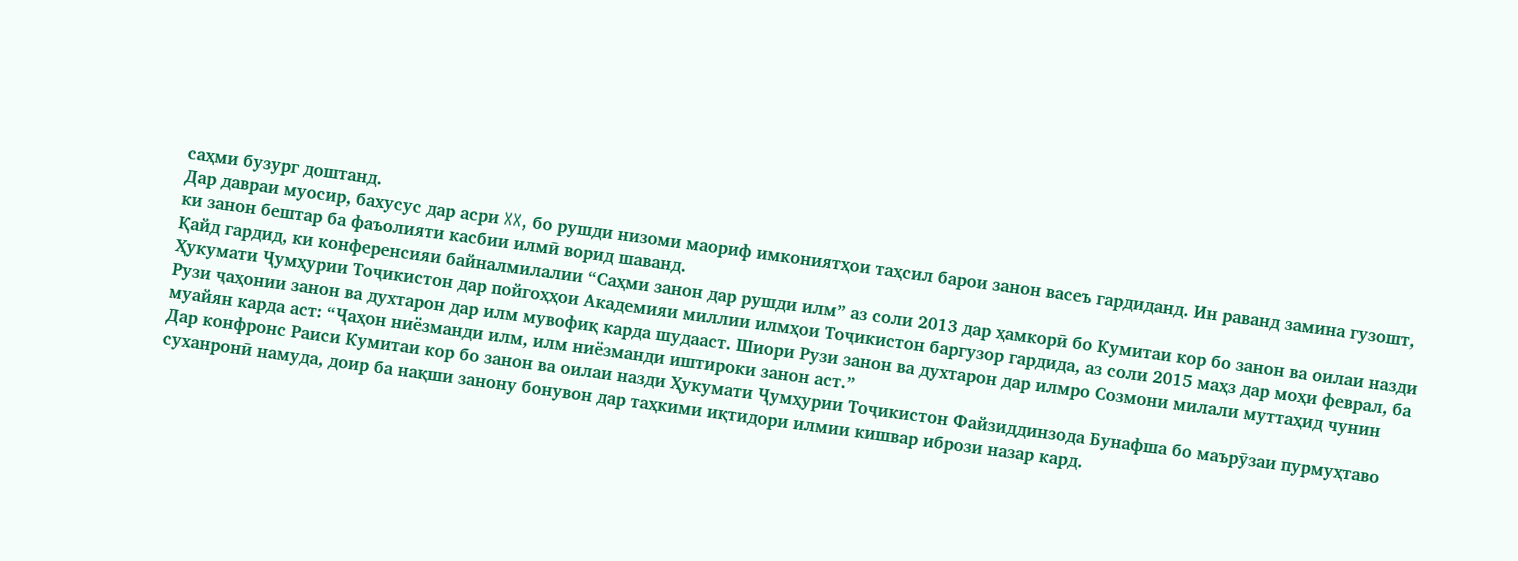саҳми бузург доштанд.
Дар давраи муосир, бахусус дар асри XX, бо рушди низоми маориф имкониятҳои таҳсил барои занон васеъ гардиданд. Ин раванд замина гузошт, ки занон бештар ба фаъолияти касбии илмӣ ворид шаванд.
Қайд гардид, ки конференсияи байналмилалии “Саҳми занон дар рушди илм” аз соли 2013 дар ҳамкорӣ бо Кумитаи кор бо занон ва оилаи назди Ҳукумати Ҷумҳурии Тоҷикистон дар пойгоҳҳои Академияи миллии илмҳои Тоҷикистон баргузор гардида, аз соли 2015 маҳз дар моҳи феврал, ба Рузи ҷаҳонии занон ва духтарон дар илм мувофиқ карда шудааст. Шиори Рузи занон ва духтарон дар илмро Созмони милали муттаҳид чунин муайян карда аст: “Ҷаҳон ниёзманди илм, илм ниёзманди иштироки занон аст.”
Дар конфронс Раиси Кумитаи кор бо занон ва оилаи назди Ҳукумати Ҷумҳурии Тоҷикистон Файзиддинзода Бунафша бо маърӯзаи пурмуҳтаво суханронӣ намуда, доир ба нақши занону бонувон дар таҳкими иқтидори илмии кишвар ибрози назар кард.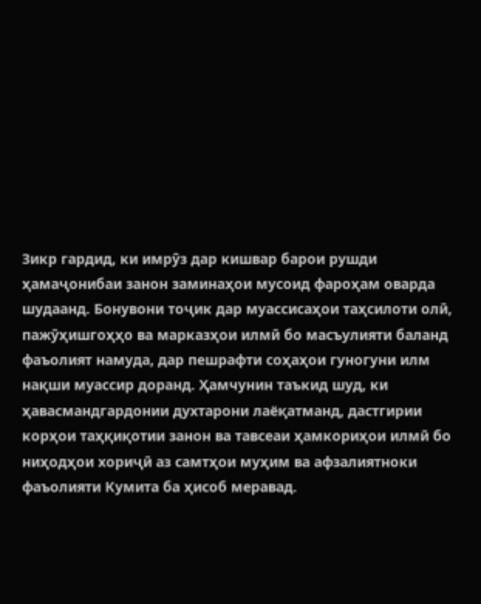Зикр гардид, ки имрӯз дар кишвар барои рушди ҳамаҷонибаи занон заминаҳои мусоид фароҳам оварда шудаанд. Бонувони тоҷик дар муассисаҳои таҳсилоти олӣ, пажӯҳишгоҳҳо ва марказҳои илмӣ бо масъулияти баланд фаъолият намуда, дар пешрафти соҳаҳои гуногуни илм нақши муассир доранд. Ҳамчунин таъкид шуд, ки ҳавасмандгардонии духтарони лаёқатманд, дастгирии корҳои таҳқиқотии занон ва тавсеаи ҳамкориҳои илмӣ бо ниҳодҳои хориҷӣ аз самтҳои муҳим ва афзалиятноки фаъолияти Кумита ба ҳисоб меравад.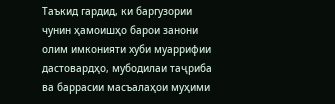Таъкид гардид, ки баргузории чунин ҳамоишҳо барои занони олим имконияти хуби муаррифии дастовардҳо, мубодилаи таҷриба ва баррасии масъалаҳои муҳими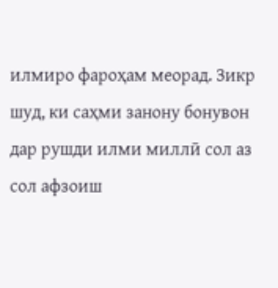илмиро фароҳам меорад. Зикр шуд, ки саҳми занону бонувон дар рушди илми миллӣ сол аз сол афзоиш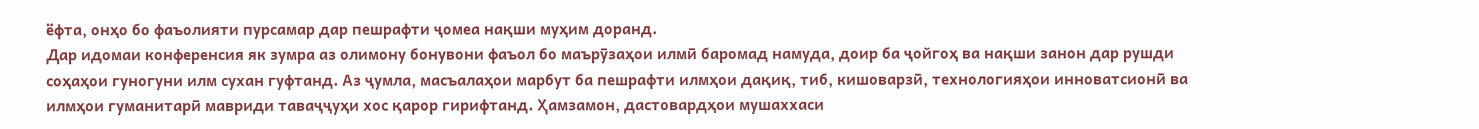ёфта, онҳо бо фаъолияти пурсамар дар пешрафти ҷомеа нақши муҳим доранд.
Дар идомаи конференсия як зумра аз олимону бонувони фаъол бо маърӯзаҳои илмӣ баромад намуда, доир ба ҷойгоҳ ва нақши занон дар рушди соҳаҳои гуногуни илм сухан гуфтанд. Аз ҷумла, масъалаҳои марбут ба пешрафти илмҳои дақиқ, тиб, кишоварзӣ, технологияҳои инноватсионӣ ва илмҳои гуманитарӣ мавриди таваҷҷуҳи хос қарор гирифтанд. Ҳамзамон, дастовардҳои мушаххаси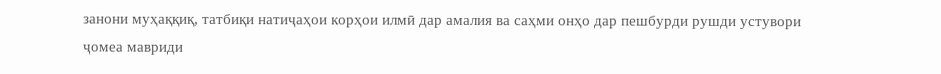занони муҳаққиқ, татбиқи натиҷаҳои корҳои илмӣ дар амалия ва саҳми онҳо дар пешбурди рушди устувори ҷомеа мавриди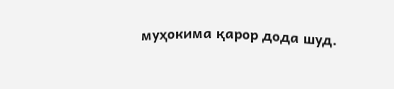муҳокима қарор дода шуд.